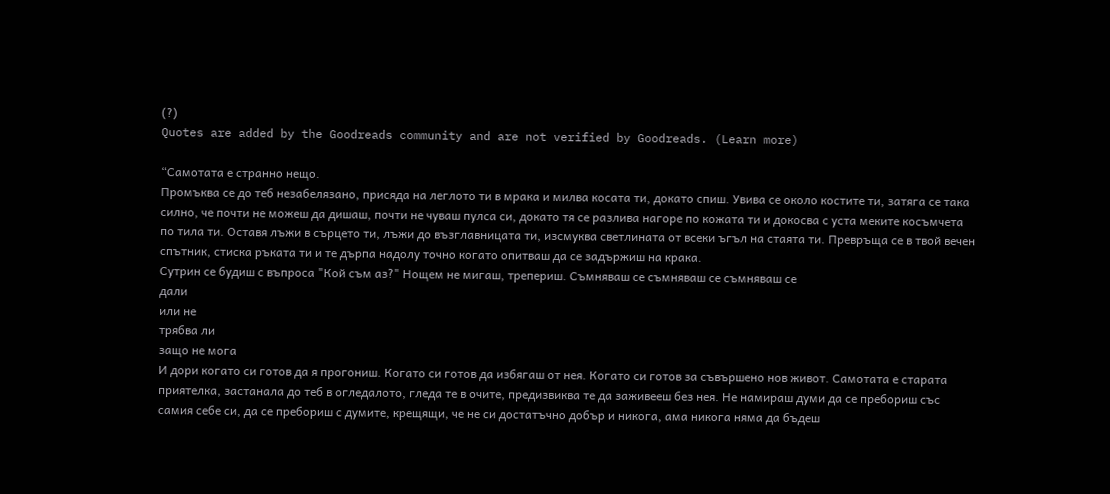(?)
Quotes are added by the Goodreads community and are not verified by Goodreads. (Learn more)

“Самотата е странно нещо.
Промъква се до теб незабелязано, присяда на леглото ти в мрака и милва косата ти, докато спиш. Увива се около костите ти, затяга се така силно, че почти не можеш да дишаш, почти не чуваш пулса си, докато тя се разлива нагоре по кожата ти и докосва с уста меките косъмчета по тила ти. Оставя лъжи в сърцето ти, лъжи до възглавницата ти, изсмуква светлината от всеки ъгъл на стаята ти. Превръща се в твой вечен спътник, стиска ръката ти и те дърпа надолу точно когато опитваш да се задържиш на крака.
Сутрин се будиш с въпроса "Кой съм аз?" Нощем не мигаш, трепериш. Съмняваш се съмняваш се съмняваш се
дали
или не
трябва ли
защо не мога
И дори когато си готов да я прогониш. Когато си готов да избягаш от нея. Когато си готов за съвършено нов живот. Самотата е старата приятелка, застанала до теб в огледалото, гледа те в очите, предизвиква те да заживееш без нея. Не намираш думи да се пребориш със самия себе си, да се пребориш с думите, крещящи, че не си достатъчно добър и никога, ама никога няма да бъдеш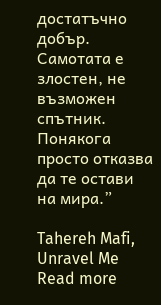достатъчно добър.
Самотата е злостен, не възможен спътник.
Понякога просто отказва да те остави на мира.”

Tahereh Mafi, Unravel Me
Read more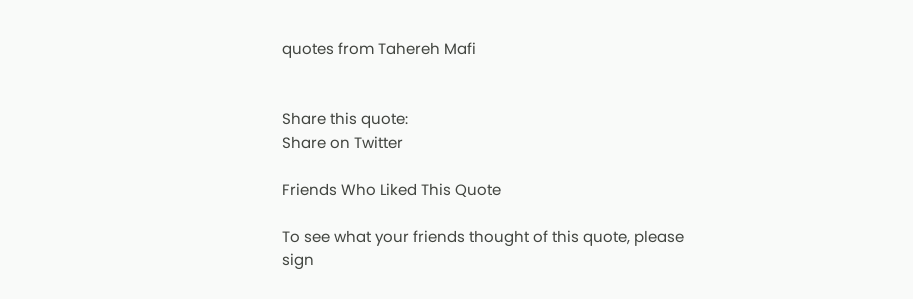quotes from Tahereh Mafi


Share this quote:
Share on Twitter

Friends Who Liked This Quote

To see what your friends thought of this quote, please sign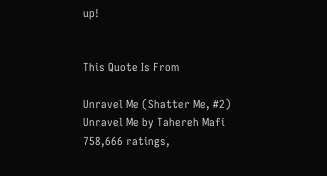up!


This Quote Is From

Unravel Me (Shatter Me, #2) Unravel Me by Tahereh Mafi
758,666 ratings,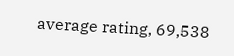average rating, 69,538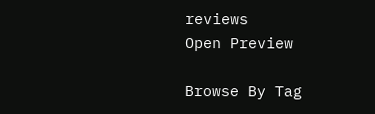reviews
Open Preview

Browse By Tag